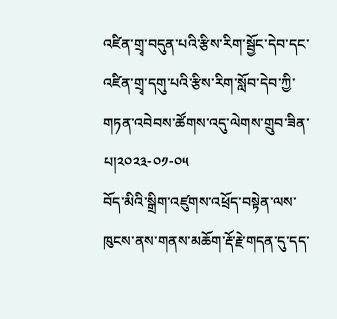འཛིན་གྲྭ་བདུན་པའི་རྩིས་རིག་སྦྱོང་དེབ་དང་འཛིན་གྲྭ་དགུ་པའི་རྩིས་རིག་སློབ་དེབ་ཀྱི་གཏན་འབེབས་ཚོགས་འདུ་ལེགས་གྲུབ་ཟིན་པ།༢༠༢༣-༠༡-༠༥
བོད་མིའི་སྒྲིག་འཛུགས་འཕྲོད་བསྟེན་ལས་ཁུངས་ནས་གནས་མཆོག་རྡོ་རྗེ་གདན་དུ་དད་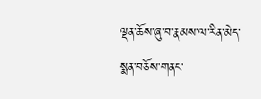ལྡན་ཆོས་ཞུ་བ་རྣམས་ལ་རིན་མེད་སྨན་བཅོས་གནང་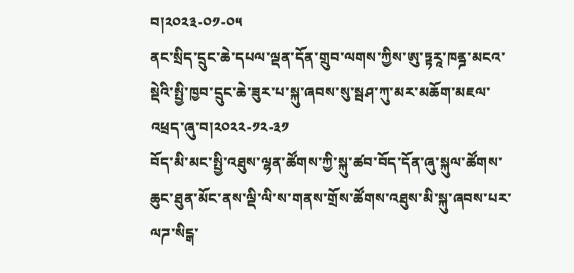བ།༢༠༢༣-༠༡-༠༥
ནང་སྲིད་དྲུང་ཆེ་དཔལ་ལྡན་དོན་གྲུབ་ལགས་ཀྱིས་ཨུ་ཏྟརཱ་ཁནྜ་མངའ་སྡེའི་སྤྱི་ཁྱབ་དྲུང་ཆེ་ཟུར་པ་སྐུ་ཞབས་སུ་སྦཤ་ཀུ་མར་མཆོག་མཇལ་འཕྲད་ཞུ་བ།༢༠༢༢-༡༢-༣༡
བོད་མི་མང་སྤྱི་འཐུས་ལྷན་ཚོགས་ཀྱི་སྐུ་ཚབ་བོད་དོན་ཞུ་སྐུལ་ཚོགས་ཆུང་ཐུན་མོང་ནས་ལྡི་ལི་ས་གནས་གྲོས་ཚོགས་འཐུས་མི་སྐུ་ཞབས་པར་ལཌ་སིངྒ་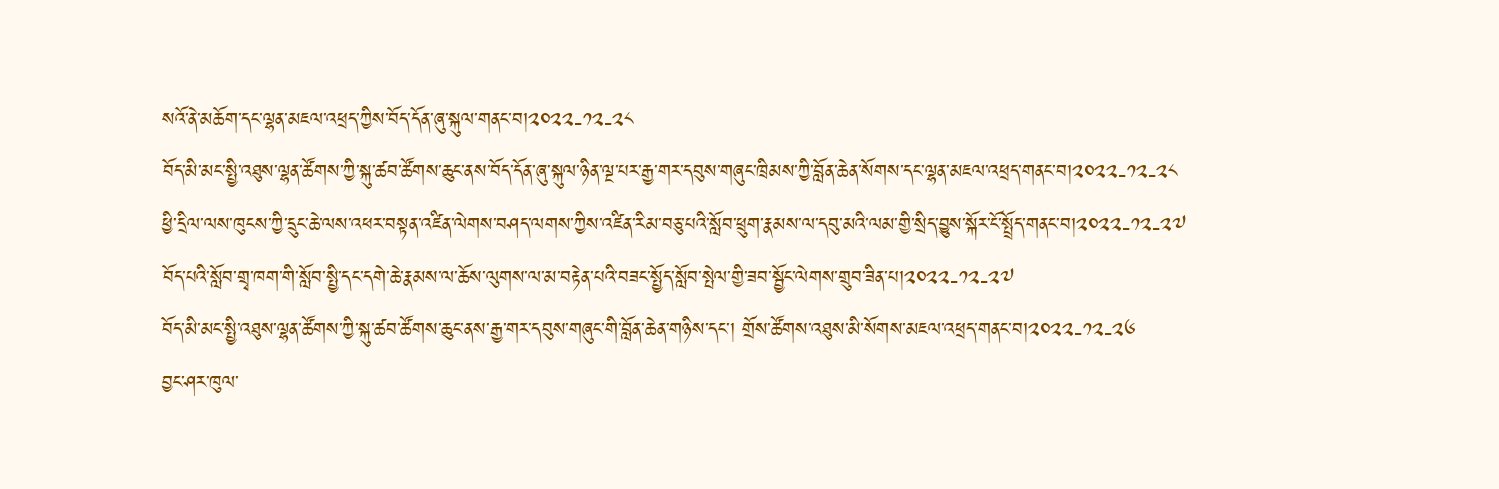སའོ་ནེ་མཆོག་དང་ལྷན་མཇལ་འཕྲད་ཀྱིས་བོད་དོན་ཞུ་སྐུལ་གནང་བ།༢༠༢༢-༡༢-༢༨
བོད་མི་མང་སྤྱི་འཐུས་ལྷན་ཚོགས་ཀྱི་སྐུ་ཚབ་ཚོགས་ཆུང་ནས་བོད་དོན་ཞུ་སྐུལ་ཉིན་ལྔ་པར་རྒྱ་གར་དབུས་གཞུང་ཁྲིམས་ཀྱི་བློན་ཆེན་སོགས་དང་ལྷན་མཇལ་འཕྲད་གནང་བ།༢༠༢༢-༡༢-༢༨
ཕྱི་དྲིལ་ལས་ཁུངས་ཀྱི་དྲུང་ཆེ་ལས་འཕར་བསྟན་འཛིན་ལེགས་བཤད་ལགས་ཀྱིས་འཛིན་རིམ་བཅུ་པའི་སློབ་ཕྲུག་རྣམས་ལ་དབུ་མའི་ལམ་གྱི་སྲིད་བྱུས་སྐོར་ངོ་སྤྲོད་གནང་བ།༢༠༢༢-༡༢-༢༧
བོད་པའི་སློབ་གྲྭ་ཁག་གི་སློབ་སྤྱི་དང་དགེ་ཆེ་རྣམས་ལ་ཆོས་ལུགས་ལ་མ་བརྟེན་པའི་བཟང་སྤྱོད་སློབ་སྤེལ་གྱི་ཟབ་སྦྱོང་ལེགས་གྲུབ་ཟིན་པ།༢༠༢༢-༡༢-༢༧
བོད་མི་མང་སྤྱི་འཐུས་ལྷན་ཚོགས་ཀྱི་སྐུ་ཚབ་ཚོགས་ཆུང་ནས་རྒྱ་གར་དབུས་གཞུང་གི་བློན་ཆེན་གཉིས་དང་། གྲོས་ཚོགས་འཐུས་མི་སོགས་མཇལ་འཕྲད་གནང་བ།༢༠༢༢-༡༢-༢༦
བྱང་ཤར་ཁུལ་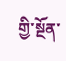གྱི་སྔོན་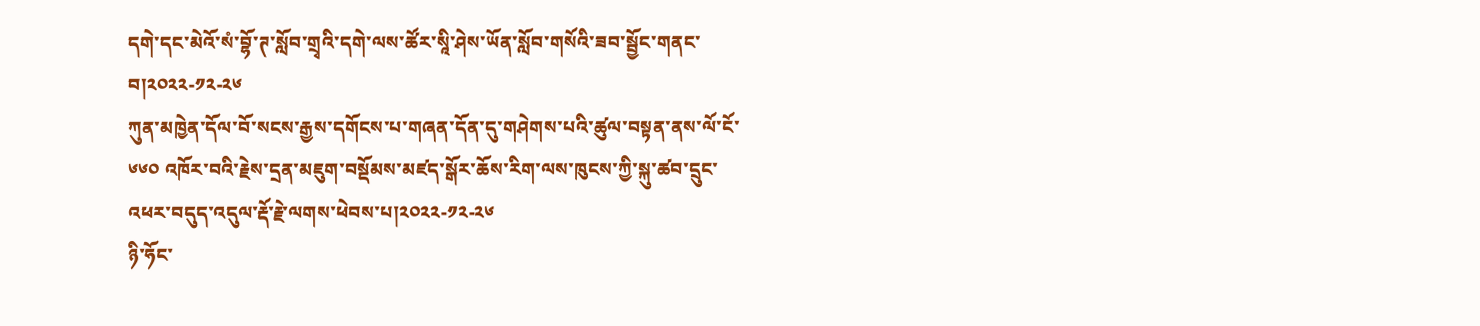དགེ་དང་མེའོ་སཾ་བྷོ་ཊ་སློབ་གྲྭའི་དགེ་ལས་ཚོར་སཱི་ཤེས་ཡོན་སློབ་གསོའི་ཟབ་སྦྱོང་གནང་བ།༢༠༢༢-༡༢-༢༦
ཀུན་མཁྱེན་དོལ་བོ་སངས་རྒྱས་དགོངས་པ་གཞན་དོན་དུ་གཤེགས་པའི་ཚུལ་བསྟན་ནས་ལོ་ངོ་ ༦༦༠ འཁོར་བའི་རྗེས་དྲན་མཇུག་བསྡོམས་མཛད་སྒོར་ཆོས་རིག་ལས་ཁུངས་ཀྱི་སྐུ་ཚབ་དྲུང་འཕར་བདུད་འདུལ་རྡོ་རྗེ་ལགས་ཕེབས་པ།༢༠༢༢-༡༢-༢༦
ཉི་ཧོང་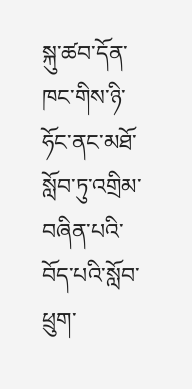སྐུ་ཚབ་དོན་ཁང་གིས་ཉི་ཧོང་ནང་མཐོ་སློབ་ཏུ་འགྲིམ་བཞིན་པའི་བོད་པའི་སློབ་ཕྲུག་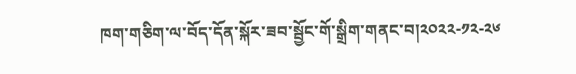ཁག་གཅིག་ལ་བོད་དོན་སྐོར་ཟབ་སྦྱོང་གོ་སྒྲིག་གནང་བ།༢༠༢༢-༡༢-༢༦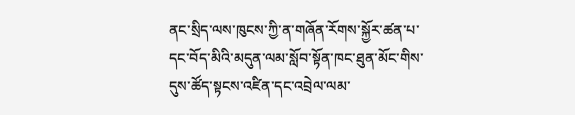ནང་སྲིད་ལས་ཁུངས་ཀྱི་ན་གཞོན་རོགས་སྐྱོར་ཚན་པ་དང་བོད་མིའི་མདུན་ལམ་སློབ་སྟོན་ཁང་ཐུན་མོང་གིས་དུས་ཚོད་སྟངས་འཛིན་དང་འབྲེལ་ལམ་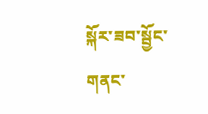སྐོར་ཟབ་སྦྱོང་གནང་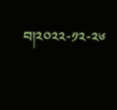བ།༢༠༢༢-༡༢-༢༦